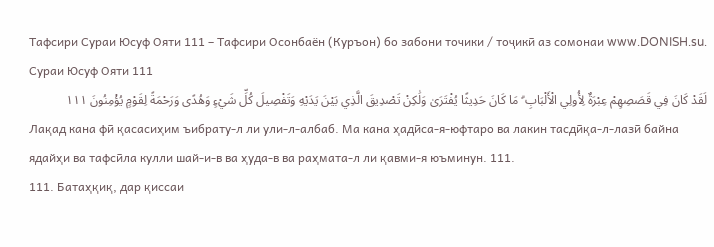Тафсири Сураи Юсуф Ояти 111 – Тафсири Осонбаён (Куръон) бо забони точики / тоҷикӣ аз сомонаи www.DONISH.su.
Сураи Юсуф Ояти 111
لَقَدْ كَانَ فِي قَصَصِهِمْ عِبْرَةٌ لِأُولِي الْأَلْبَابِ ۗ مَا كَانَ حَدِيثًا يُفْتَرَىٰ وَلَٰكِنْ تَصْدِيقَ الَّذِي بَيْنَ يَدَيْهِ وَتَفْصِيلَ كُلِّ شَيْءٍ وَهُدًى وَرَحْمَةً لِقَوْمٍ يُؤْمِنُونَ ١١١
Лақад кана фӣ қасасиҳим ъибрату-л ли ули-л-албаб. Ма кана ҳадӣса-я-юфтаро ва лакин тасдӣқа-л-лазӣ байна ядайҳи ва тафсӣла кулли шай-и-в ва ҳуда-в ва раҳмата-л ли қавми-я юъминун. 111.
111. Батаҳқиқ, дар қиссаи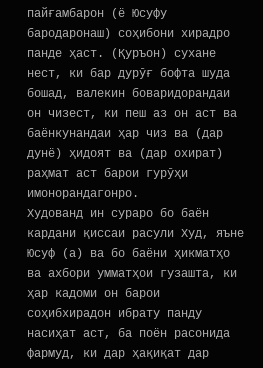пайғамбарон (ё Юсуфу бародаронаш) соҳибони хирадро панде ҳаст. (Қуръон) сухане нест, ки бар дурӯғ бофта шуда бошад, валекин боваридорандаи он чизест, ки пеш аз он аст ва баёнкунандаи ҳар чиз ва (дар дунё) ҳидоят ва (дар охират) раҳмат аст барои гурӯҳи имонорандагонро.
Худованд ин сураро бо баён кардани қиссаи расули Худ, яъне Юсуф (а) ва бо баёни ҳикматҳо ва ахбори умматҳои гузашта, ки ҳар кадоми он барои соҳибхирадон ибрату панду насиҳат аст, ба поён расонида фармуд, ки дар ҳақиқат дар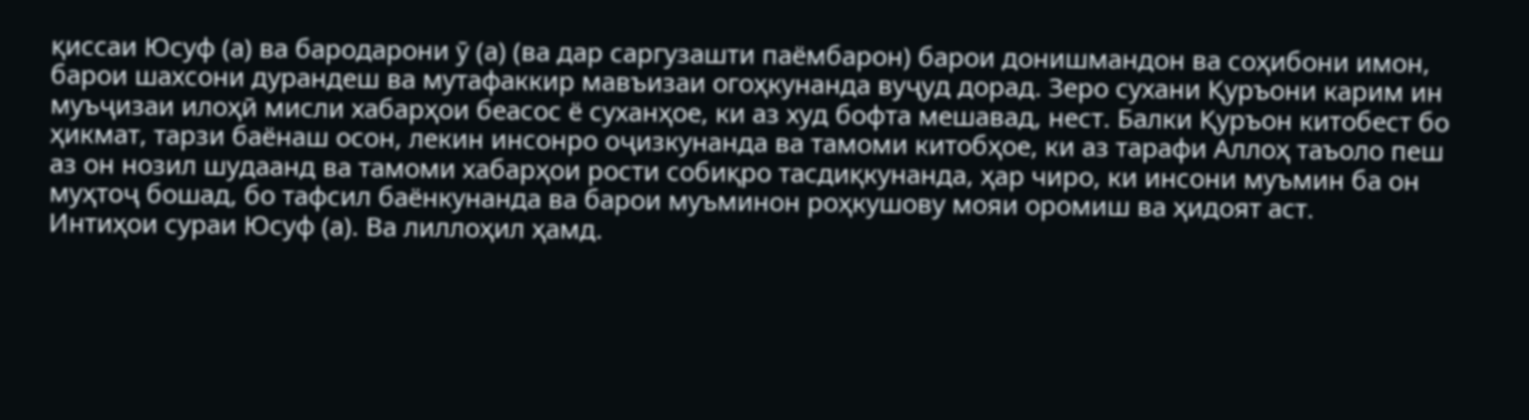қиссаи Юсуф (а) ва бародарони ӯ (а) (ва дар саргузашти паёмбарон) барои донишмандон ва соҳибони имон, барои шахсони дурандеш ва мутафаккир мавъизаи огоҳкунанда вуҷуд дорад. Зеро сухани Қуръони карим ин муъҷизаи илоҳӣ мисли хабарҳои беасос ё суханҳое, ки аз худ бофта мешавад, нест. Балки Қуръон китобест бо ҳикмат, тарзи баёнаш осон, лекин инсонро оҷизкунанда ва тамоми китобҳое, ки аз тарафи Аллоҳ таъоло пеш аз он нозил шудаанд ва тамоми хабарҳои рости собиқро тасдиқкунанда, ҳар чиро, ки инсони муъмин ба он муҳтоҷ бошад, бо тафсил баёнкунанда ва барои муъминон роҳкушову мояи оромиш ва ҳидоят аст.
Интиҳои сураи Юсуф (а). Ва лиллоҳил ҳамд.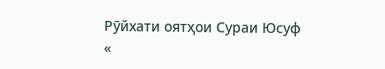Рӯйхати оятҳои Сураи Юсуф «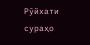Рӯйхати сураҳо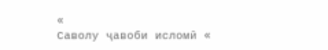«
Саволу ҷавоби исломӣ «